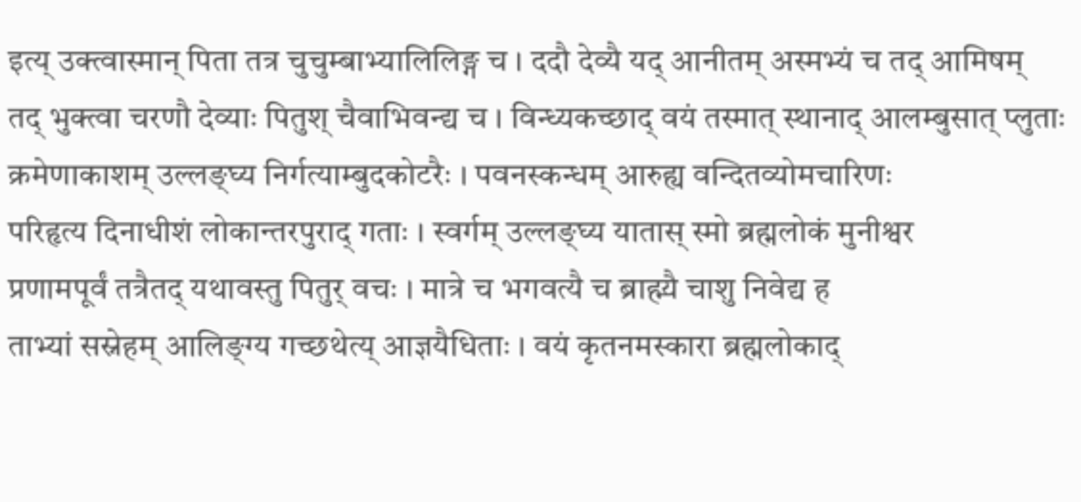इत्य् उक्त्वास्मान् पिता तत्र चुचुम्बाभ्यालिलिङ्ग च । ददौ देव्यै यद् आनीतम् अस्मभ्यं च तद् आमिषम्
तद् भुक्त्वा चरणौ देव्याः पितुश् चैवाभिवन्द्य च । विन्ध्यकच्छाद् वयं तस्मात् स्थानाद् आलम्बुसात् प्लुताः
क्रमेणाकाशम् उल्लङ्घ्य निर्गत्याम्बुदकोटरैः । पवनस्कन्धम् आरुह्य वन्दितव्योमचारिणः
परिहृत्य दिनाधीशं लोकान्तरपुराद् गताः । स्वर्गम् उल्लङ्घ्य यातास् स्मो ब्रह्मलोकं मुनीश्वर
प्रणामपूर्वं तत्रैतद् यथावस्तु पितुर् वचः । मात्रे च भगवत्यै च ब्राह्म्यै चाशु निवेद्य ह
ताभ्यां सस्नेहम् आलिङ्ग्य गच्छथेत्य् आज्ञयैधिताः । वयं कृतनमस्कारा ब्रह्मलोकाद्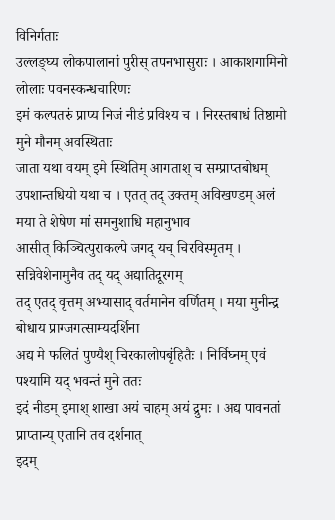विनिर्गताः
उल्लङ्घ्य लोकपालानां पुरीस् तपनभासुराः । आकाशगामिनो लोलाः पवनस्कन्धचारिणः
इमं कल्पतरुं प्राप्य निजं नीडं प्रविश्य च । निरस्तबाधं तिष्ठामो मुने मौनम् अवस्थिताः
जाता यथा वयम् इमे स्थितिम् आगताश् च सम्प्राप्तबोधम् उपशान्तधियो यथा च । एतत् तद् उक्तम् अविखण्डम् अलं मया ते शेषेण मां समनुशाधि महानुभाव
आसीत् किञ्चित्पुराकल्पे जगद् यच् चिरविस्मृतम् । सन्निवेशेनामुनैव तद् यद् अद्यातिदूरगम्
तद् एतद् वृत्तम् अभ्यासाद् वर्तमानेन वर्णितम् । मया मुनीन्द्र बोधाय प्राग्जगत्साम्यदर्शिना
अद्य मे फलितं पुण्यैश् चिरकालोपबृंहितैः । निर्विघ्नम् एवं पश्यामि यद् भवन्तं मुने ततः
इदं नीडम् इमाश् शाखा अयं चाहम् अयं द्रुमः । अद्य पावनतां प्राप्तान्य् एतानि तव दर्शनात्
इदम्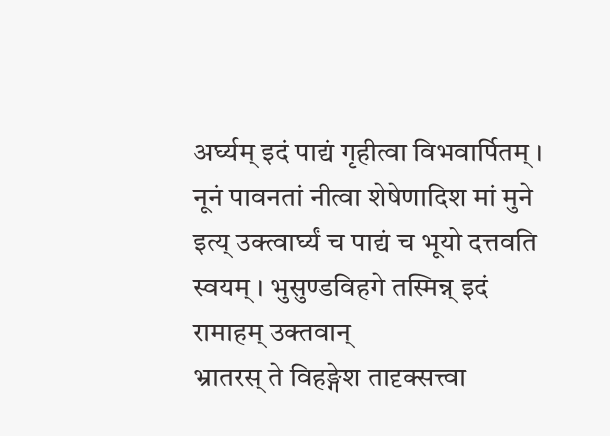अर्घ्यम् इदं पाद्यं गृहीत्वा विभवार्पितम् । नूनं पावनतां नीत्वा शेषेणादिश मां मुने
इत्य् उक्त्वार्घ्यं च पाद्यं च भूयो दत्तवति स्वयम् । भुसुण्डविहगे तस्मिन्न् इदं रामाहम् उक्तवान्
भ्रातरस् ते विहङ्गेश तादृक्सत्त्वा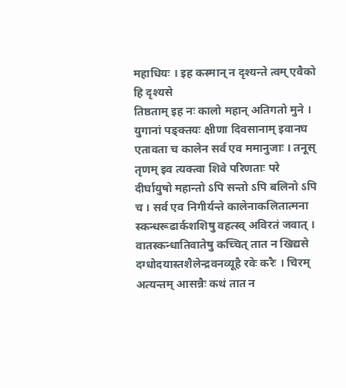महाधियः । इह कस्मान् न दृश्यन्ते त्वम् एवैको हि दृश्यसे
तिष्ठताम् इह नः कालो महान् अतिगतो मुने । युगानां पङ्क्तयः क्षीणा दिवसानाम् इवानघ
एतावता च कालेन सर्व एव ममानुजाः । तनूस् तृणम् इव त्यक्त्वा शिवे परिणताः परे
दीर्घायुषो महान्तो ऽपि सन्तो ऽपि बलिनो ऽपि च । सर्व एव निगीर्यन्ते कालेनाकलितात्मना
स्कन्धरूढार्कशशिषु वहत्स्व् अविरतं जवात् । वातस्कन्धातिवातेषु कच्चित् तात न खिद्यसे
दग्धोदयास्तशैलेन्द्रवनव्यूहै रवेः करैः । चिरम् अत्यन्तम् आसन्नैः कथं तात न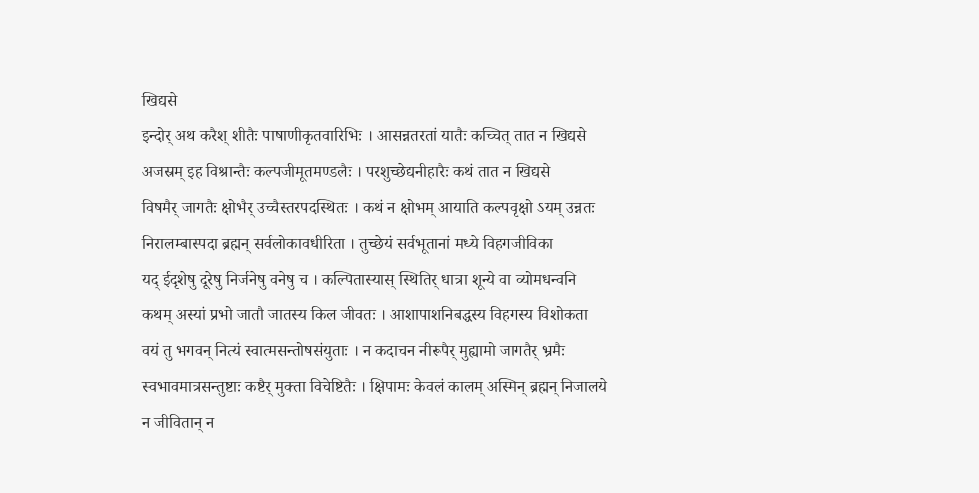खिद्यसे
इन्दोर् अथ करैश् शीतैः पाषाणीकृतवारिभिः । आसन्नतरतां यातैः कच्चित् तात न खिद्यसे
अजस्रम् इह विश्रान्तैः कल्पजीमूतमण्डलैः । परशुच्छेद्यनीहारैः कथं तात न खिद्यसे
विषमैर् जागतैः क्षोभैर् उच्चैस्तरपदस्थितः । कथं न क्षोभम् आयाति कल्पवृक्षो ऽयम् उन्नतः
निरालम्बास्पदा ब्रह्मन् सर्वलोकावधीरिता । तुच्छेयं सर्वभूतानां मध्ये विहगजीविका
यद् ईदृशेषु दूरेषु निर्जनेषु वनेषु च । कल्पितास्यास् स्थितिर् धात्रा शून्ये वा व्योमधन्वनि
कथम् अस्यां प्रभो जातौ जातस्य किल जीवतः । आशापाशनिबद्धस्य विहगस्य विशोकता
वयं तु भगवन् नित्यं स्वात्मसन्तोषसंयुताः । न कदाचन नीरूपैर् मुह्यामो जागतैर् भ्रमैः
स्वभावमात्रसन्तुष्टाः कष्टैर् मुक्ता विचेष्टितैः । क्षिपामः केवलं कालम् अस्मिन् ब्रह्मन् निजालये
न जीवितान् न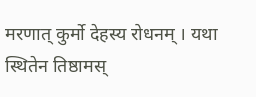मरणात् कुर्मो देहस्य रोधनम् । यथा स्थितेन तिष्ठामस्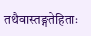तथैवास्तङ्गतेहिताः